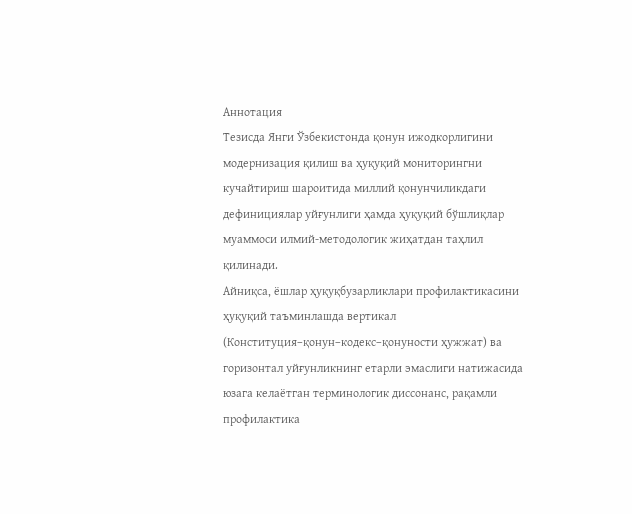Аннотация
Тезисда Янги Ўзбекистонда қонун ижодкорлигини модернизация қилиш ва ҳуқуқий мониторингни кучайтириш шароитида миллий қонунчиликдаги дефинициялар уйғунлиги ҳамда ҳуқуқий бўшлиқлар муаммоси илмий-методологик жиҳатдан таҳлил қилинади.
Айниқса, ёшлар ҳуқуқбузарликлари профилактикасини ҳуқуқий таъминлашда вертикал (Конституция–қонун–кодекс–қонуности ҳужжат) ва горизонтал уйғунликнинг етарли эмаслиги натижасида юзага келаётган терминологик диссонанс, рақамли профилактика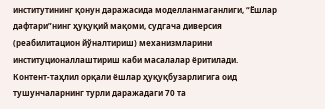институтининг қонун даражасида моделланмаганлиги, “Ёшлар дафтари”нинг ҳуқуқий мақоми, судгача диверсия (реабилитацион йўналтириш) механизмларини институционаллаштириш каби масалалар ёритилади.
Контент-таҳлил орқали ёшлар ҳуқуқбузарлигига оид тушунчаларнинг турли даражадаги 70 та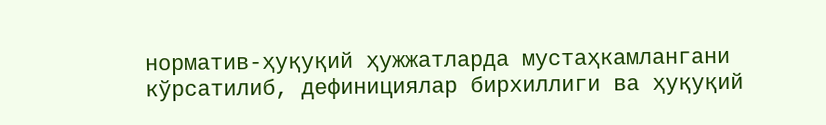норматив-ҳуқуқий ҳужжатларда мустаҳкамлангани кўрсатилиб, дефинициялар бирхиллиги ва ҳуқуқий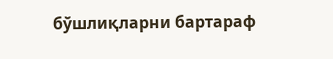бўшлиқларни бартараф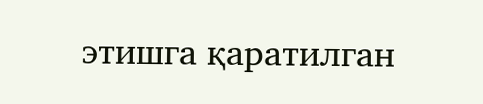этишга қаратилган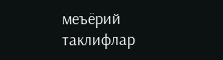меъёрий таклифлар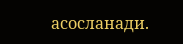асосланади.